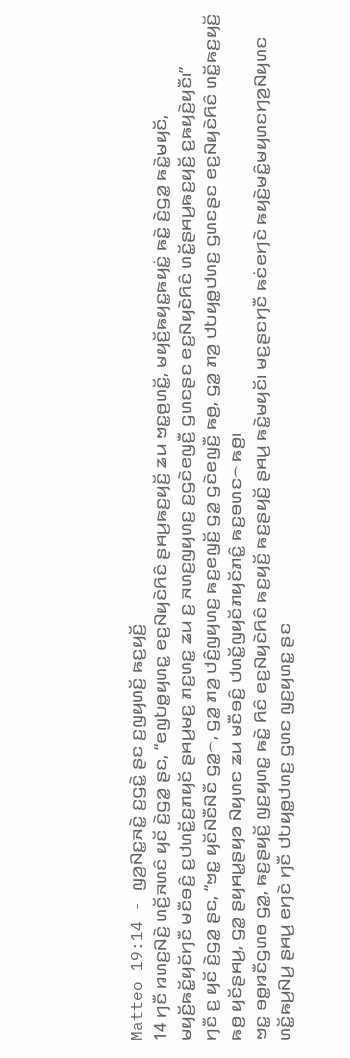Matteo 19:14 - ꤜꤤ꤬ꤡꤢ꤭ꤏꤢꤧ꤭ ꤢ꤬ꤞꤢꤧ꤭ ꤔꤢ ꤢ꤬ꤜꤟꤛꤢꤩ꤬ ꤒꤢ꤬ꤟꤢꤩ꤬
14 ꤚꤢꤪ ꤙꤛꤢ꤬ꤡꤢꤧ꤬ ꤛꤢꤩ꤬ꤏꤛꤢꤨ ꤟꤢꤩ ꤢꤧ꤬ꤞꤤ꤭ ꤔꤢ, “ꤕꤜꤝꤥ꤭ꤟꤛꤢ꤭ ꤕꤢ꤬ꤡꤟꤢꤧꤖꤢꤨ ꤔꤌꤣ꤬ꤒꤢ꤬ꤟꤢꤩ꤬ ꤘꤣ ꤠꤢ꤭ꤥ꤬ꤛꤢꤩ꤭, ꤗꤟꤢꤩ꤬ꤒꤟꤢ꤭ꤒꤟꤢꤦ꤭ ꤒꤢꤧ꤭ ꤢꤧ꤬ꤞꤤ꤭ ꤒꤢꤧ꤭ꤗꤟꤢꤩ, ꤗꤟꤢꤩ꤬ꤒꤢꤩ꤭ꤟꤢꤩꤚꤢꤪ ꤗꤢꤪꤋꤢꤨ꤬ ꤢ꤬ꤓꤛꤢꤩ꤭ꤢ꤬ꤊꤟꤢꤩ ꤔꤌꤣ꤬ꤗꤢ꤬ ꤊꤢ꤬ꤛꤢ꤭ ꤘꤣ ꤢ꤬ ꤏꤛꤢ꤬ꤜꤟꤛꤢ꤬ ꤢ꤬ꤞꤢꤧꤕꤜꤢꤪ꤬ ꤞꤛꤢꤔꤢ ꤕꤢ꤬ꤡꤟꤢꤧꤖꤢꤨ ꤛꤢꤩ꤭ꤔꤌꤣ꤬ꤒꤢ꤬ꤟꤢꤩ꤬ ꤢ꤬ꤒꤟꤢꤧ꤬ꤟꤢꤪ꤯”
ꤚꤢꤪ ꤢ꤬ ꤟꤢꤩ ꤢꤧ꤬ꤞꤤ꤭ ꤔꤢ, “ꤠꤢ꤭ ꤟꤢꤩꤡꤢꤪꤡꤢꤪ ꤞꤤ꤭꤮, ꤞꤤ꤭ ꤊꤤ꤬ ꤓꤢꤨ꤬ꤜꤟꤛꤢ꤬ ꤒꤢ꤬ꤕꤜꤢꤩ꤬ ꤞꤤ꤭ ꤞꤢꤧꤕꤜꤢꤪ꤬ ꤒꤥ꤬, ꤞꤤ꤭ ꤊꤤ꤬ ꤓꤝꤟꤥ꤭ꤓꤛꤢ꤬ ꤞꤛꤢꤔꤢ ꤕꤢ꤬ꤡꤟꤢꤧꤖꤢꤨ ꤛꤢꤩ꤭ꤒꤢ꤬ꤟꤢꤩ꤬ ꤒꤥ꤬ ꤟꤢꤩꤔꤌꤣ꤬, ꤞꤤ꤭ ꤔꤟꤌꤣ꤭ꤔꤟꤤ ꤡꤟꤛꤢ ꤘꤣ ꤗꤢꤪꤋꤢꤨ꤬ ꤓꤛꤢꤩ꤭ꤜꤟꤢꤩꤊꤟꤢꤩꤊꤢꤨ꤭ ꤒꤢ꤬ꤋꤛꤢ꤮ ꤒꤥ꤬꤯
ꤠꤢ꤭ ꤋꤥ꤭ꤙꤢꤪꤞꤛꤥ ꤞꤤ꤭, ꤒꤢ꤬ꤔꤟꤢꤩ꤬ ꤜꤢ꤬ꤟꤛꤢ꤭ ꤒꤢꤧ꤭ ꤖꤢꤨ ꤕꤢ꤬ꤡꤟꤢꤧꤖꤢꤨ ꤒꤢ꤬ꤟꤢꤩ꤬ ꤒꤢ꤬ꤔꤟꤢꤩ꤬ ꤔꤌꤣ꤬ ꤒꤢꤧ꤭ꤗꤟꤢꤩ꤯ ꤗꤢ꤬ꤔꤢꤚꤢꤪ ꤒꤢꤦꤕꤚꤢꤧ ꤒꤟꤢꤧ꤬ꤗꤢꤨ꤭ꤗꤟꤛꤢꤚꤤ꤬ꤡꤟꤛꤢ ꤛꤢꤩ꤭ꤒꤣ꤬ꤡꤣ꤬ ꤔꤌꤣ꤬ ꤕꤚꤢꤧ ꤚꤢꤪ ꤓꤝꤟꤥ꤭ꤓꤛꤢ꤬ ꤞꤛꤢ ꤜꤢ꤬ꤟꤛꤢ꤭ ꤔꤢ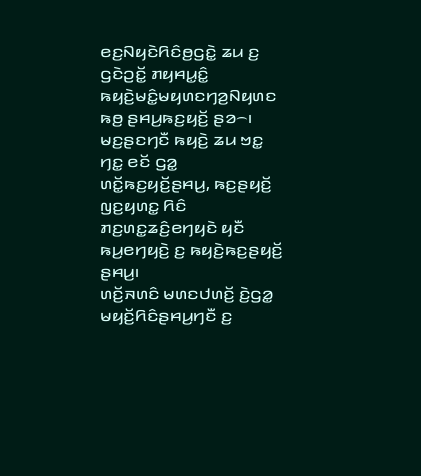ꤕꤢ꤬ꤡꤟꤢꤧꤖꤢꤨꤥ꤬ꤞꤢꤧ꤭ ꤘꤣ ꤢ꤬ ꤞꤢꤧꤑꤢꤩ꤭ ꤊꤟꤌꤣ꤭ꤢꤨ꤭ ꤒꤟꤢꤧ꤬ꤗꤢꤨ꤭ꤗꤟꤛꤢꤚꤤ꤬ꤡꤟꤛꤢ ꤒꤥ꤬ ꤔꤌꤣ꤬ꤒꤢ꤬ꤟꤢꤩ꤬ ꤔꤤ꤮꤯ ꤗꤢ꤬ꤔꤢꤚꤢꤪ ꤒꤟꤢꤧ꤬ ꤘꤣ ꤠꤢ꤭ ꤚꤢ꤭ ꤕꤢꤩ ꤞꤤ꤭ ꤛꤢꤩ꤭ꤒꤢ꤬ꤟꤢꤩ꤬ꤔꤌꤣ꤬, ꤒꤢ꤬ꤔꤟꤢꤩ꤬ ꤜꤢ꤬ꤟꤛꤢ꤭ ꤖꤢꤨ ꤊꤢ꤬ꤛꤢ꤭ꤘꤢꤨ꤬ꤕꤚꤟꤢꤧ ꤟꤢꤪ ꤒꤣ꤬ꤕꤚꤟꤢꤧ꤬ ꤢ꤬ ꤒꤟꤢꤧ꤬ꤒꤢ꤬ꤔꤟꤢꤩ꤬ ꤔꤌꤣ꤬꤯
ꤛꤢꤩ꤬ꤏꤛꤢꤨ ꤗꤛꤢꤓꤛꤢꤩ꤬ ꤢꤧ꤬ꤞꤤ꤭ ꤗꤟꤢꤩ꤬ꤖꤢꤨꤔꤌꤣ꤬ꤚꤢꤪ ꤢ꤬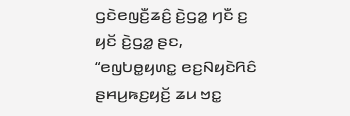ꤞꤢꤧꤕꤜꤢꤪ꤬ꤘꤢꤨ꤬ ꤢꤧ꤬ꤞꤤ꤭ ꤚꤢꤪ ꤢ꤬ ꤟꤢꤩ ꤢꤧ꤬ꤞꤤ꤭ ꤔꤢ, “ꤕꤜꤝꤥ꤭ꤟꤛꤢ꤭ ꤕꤢ꤬ꤡꤟꤢꤧꤖꤢꤨ ꤔꤌꤣ꤬ꤒꤢ꤬ꤟꤢꤩ꤬ ꤘꤣ ꤠꤢ꤭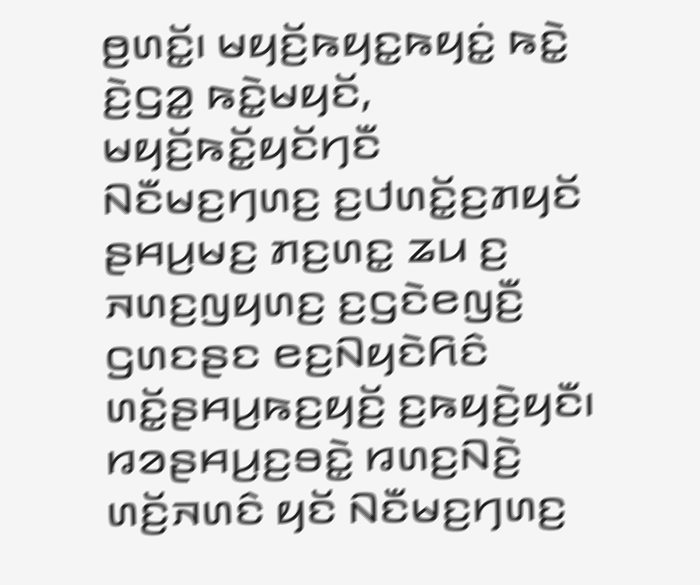ꤥ꤬ꤛꤢꤩ꤭꤯ ꤗꤟꤢꤩ꤬ꤒꤟꤢ꤭ꤒꤟꤢꤦ꤭ ꤒꤢꤧ꤭ ꤢꤧ꤬ꤞꤤ꤭ ꤒꤢꤧ꤭ꤗꤟꤢꤩ, ꤗꤟꤢꤩ꤬ꤒꤢꤩ꤭ꤟꤢꤩꤚꤢꤪ ꤡꤢꤪꤗꤢ꤬ꤚꤛꤢ꤬ ꤢ꤬ꤓꤛꤢꤩ꤭ꤢ꤬ꤊꤟꤢꤩ ꤔꤌꤣ꤬ꤗꤢ꤬ ꤊꤢ꤬ꤛꤢ꤭ ꤘꤣ ꤢ꤬ ꤏꤛꤢ꤬ꤜꤟꤛꤢ꤬ ꤢ꤬ꤞꤢꤧꤕꤜꤢꤪ꤬ ꤞꤛꤢꤔꤢ ꤕꤢ꤬ꤡꤟꤢꤧꤖꤢꤨ ꤛꤢꤩ꤭ꤔꤌꤣ꤬ꤒꤢ꤬ꤟꤢꤩ꤬ ꤢ꤬ꤒꤟꤢꤧ꤬ꤟꤢꤪ꤯
ꤙꤤꤔꤌꤣ꤬ꤢ꤬ꤋꤢꤧ꤭ ꤙꤛꤢ꤬ꤡꤢꤧ꤬ ꤛꤢꤩ꤬ꤏꤛꤢꤨ ꤟꤢꤩ ꤡꤢꤪꤗꤢ꤬ꤚꤛꤢ꤬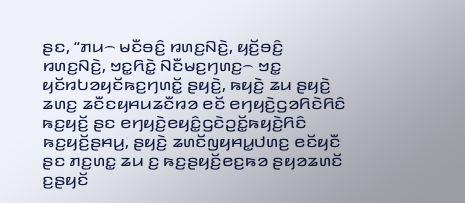ꤔꤢ, “ꤊꤣ꤮ ꤗꤢꤪꤋꤢꤨ꤬ ꤙꤛꤢ꤬ꤡꤢꤧ꤬, ꤟꤢꤩ꤬ꤋꤢꤨ꤬ ꤙꤛꤢ꤬ꤡꤢꤧ꤬, ꤠꤢ꤭ꤖꤢꤧ꤭ ꤡꤢꤪꤗꤢ꤬ꤚꤛꤢ꤬꤮ ꤠꤢ꤭ ꤟꤢꤩꤙꤝꤤꤟꤢꤩꤒꤢ꤬ꤚꤛꤢꤩ꤭ ꤔꤟꤢꤧ꤬, ꤒꤟꤢꤧ꤬ ꤘꤣ ꤔꤟꤢꤧ꤬ ꤘꤛꤢ꤬ ꤘꤢꤪꤢꤟꤌꤣꤘꤢꤪꤙꤤ ꤕꤢꤩ ꤕꤚꤟꤢꤧ꤬ꤞꤤꤖꤢꤧꤖꤢꤨ ꤒꤢ꤬ꤟꤢꤩ꤬ ꤔꤢ ꤕꤚꤟꤢꤧ꤬ꤕꤟꤢꤨ꤭ꤞꤢꤧꤑꤢꤩ꤭ꤒꤟꤢꤧ꤬ꤖꤢꤨ ꤒꤢ꤬ꤟꤢꤩ꤬ꤔꤌꤣ꤬, ꤔꤟꤢꤧ꤬ ꤘꤛꤢꤩꤜꤟꤌꤣ꤭ꤓꤛꤢ꤬ ꤕꤢꤩꤟꤢꤪ ꤔꤢ ꤊꤢ꤬ꤛꤢ꤭ ꤘꤣ ꤢ꤬ ꤒꤢ꤬ꤔꤟꤢꤩ꤬ꤕꤢ꤬ꤒꤤ ꤔꤟꤤꤘꤛꤢꤩ ꤢ꤬ꤔꤟꤢꤩ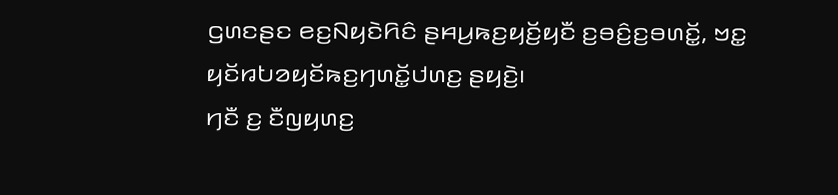ꤞꤛꤢꤔꤢ ꤕꤢ꤬ꤡꤟꤢꤧꤖꤢꤨ ꤔꤌꤣ꤬ꤒꤢ꤬ꤟꤢꤩ꤬ꤟꤢꤪ ꤢ꤬ꤋꤢꤨ꤬ꤢ꤬ꤋꤛꤢꤩ꤭, ꤠꤢ꤭ ꤟꤢꤩꤙꤝꤤꤟꤢꤩꤒꤢ꤬ꤚꤛꤢꤩ꤭ꤓꤛꤢ꤬ ꤔꤟꤢꤧ꤬꤯
ꤚꤢꤪ ꤢ꤬ ꤢꤪꤜꤟꤛꤢ꤬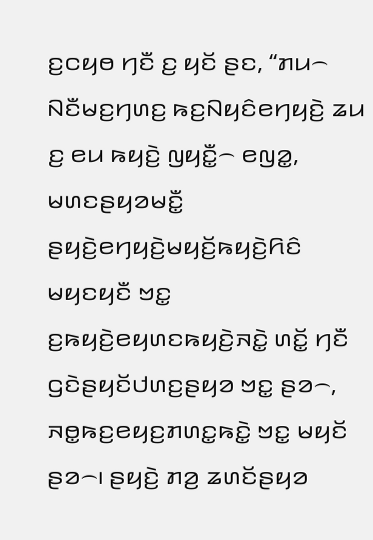ꤢ꤬ꤍꤟꤥ ꤚꤢꤪ ꤢ꤬ ꤟꤢꤩ ꤔꤢ, “ꤊꤣ꤮ ꤡꤢꤪꤗꤢ꤬ꤚꤛꤢ꤬ ꤒꤢ꤬ꤡꤟꤢꤨꤕꤚꤟꤢꤧ꤬ ꤘꤣ ꤢ꤬ ꤕꤣ ꤒꤟꤢꤧ꤬ ꤜꤟꤢꤪ꤭꤮ ꤕꤜꤤ꤭, ꤗꤛꤢꤔꤟꤤꤗꤢꤪ꤭ ꤔꤟꤢꤧ꤬ꤕꤚꤟꤢꤧ꤬ꤗꤟꤢꤩ꤬ꤒꤟꤢꤧ꤬ꤖꤢꤨ ꤗꤟꤢꤟꤢꤪ ꤠꤢ꤭ ꤢ꤬ꤒꤟꤢꤧ꤬ꤕꤟꤛꤢꤒꤟꤢꤧ꤬ꤏꤢꤧ꤭ ꤛꤢꤩ꤭ ꤚꤢꤪ ꤞꤢꤧꤔꤟꤢꤩꤓꤛꤢ꤬ꤔꤟꤤ ꤠꤢ꤭ ꤔꤤ꤮, ꤏꤥ꤭ꤒꤢ꤬ꤕꤟꤢ꤬ꤊꤛꤢ꤭ꤒꤢꤧ꤭ ꤠꤢ꤭ ꤗꤟꤢꤩ ꤔꤤ꤮꤯ ꤔꤟꤢꤧ꤬ ꤊꤤ꤬ ꤘꤛꤢꤩꤔꤟꤤ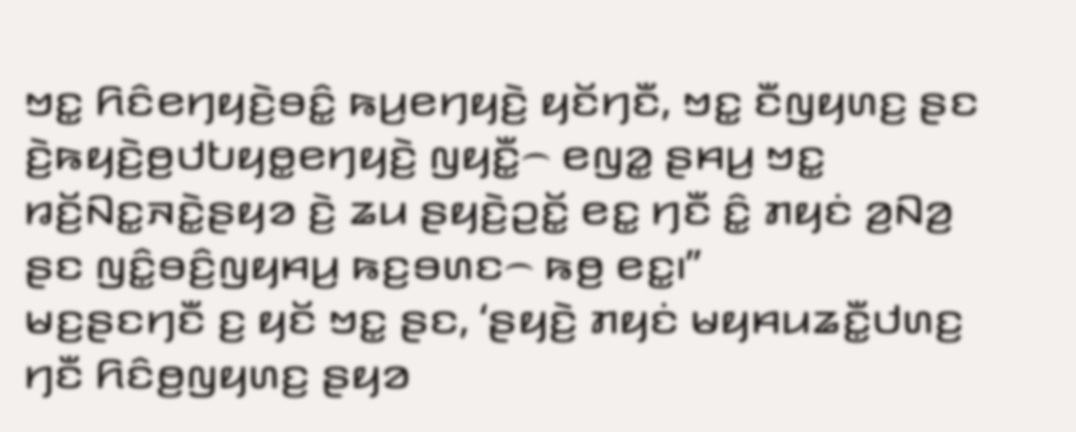ꤠꤢ꤭ ꤖꤢꤨꤕꤚꤟꤢꤧ꤬ꤋꤢꤨ꤭ ꤒꤣ꤬ꤕꤚꤟꤢꤧ꤬ ꤟꤢꤩꤚꤢꤪ, ꤠꤢ꤭ ꤢꤪꤜꤟꤛꤢ꤬ ꤔꤢ ꤢꤧ꤬ꤒꤟꤢꤧ꤬ꤥ꤬ꤓꤝꤟꤥ꤭ꤕꤚꤟꤢꤧ꤬ ꤜꤟꤢꤪ꤭꤮ ꤕꤜꤤ꤭ ꤔꤌꤣ꤬ ꤠꤢ꤭ ꤙꤢꤩ꤬ꤡꤢ꤭ꤏꤢꤧ꤭ꤔꤟꤤ ꤢꤧ꤬ ꤘꤣ ꤔꤟꤢꤧ꤬ꤑꤢꤩ꤭ ꤕꤢ꤭ ꤚꤢꤪ ꤢꤨ꤭ ꤊꤟꤢꤦ ꤤ꤬ꤡꤤ꤬ ꤔꤢ ꤜꤢꤨ꤭ꤋꤢꤨ꤬ꤜꤟꤌꤣ꤬ ꤒꤢ꤬ꤋꤛꤢ꤮ ꤒꤥ꤬ ꤕꤢ꤭꤯”
ꤗꤢ꤬ꤔꤢꤚꤢꤪ ꤢ꤬ ꤟꤢꤩ ꤠꤢ꤭ ꤔꤢ, ‘ꤔꤟꤢꤧ꤬ ꤊꤟꤢꤦ ꤗꤟꤌꤣꤘꤢꤪ꤭ꤓꤛꤢ꤬ ꤚꤢꤪ ꤖꤢꤨꤥ꤬ꤜꤟꤛꤢ꤬ ꤔꤟꤤ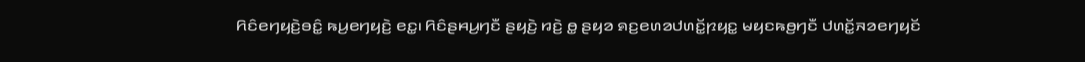ꤖꤢꤨꤕꤚꤟꤢꤧ꤬ꤋꤢꤨ꤭ ꤒꤣ꤬ꤕꤚꤟꤢꤧ꤬ ꤕꤢ꤭꤯ ꤖꤢꤨꤔꤌꤣ꤬ꤚꤢꤪ ꤔꤟꤢꤧ꤬ ꤙꤢꤧ꤬ ꤥ꤭ ꤔꤟꤤ ꤎꤢ꤬ꤕꤛꤤꤓꤛꤢꤩ꤭ꤐꤟꤢ꤭ ꤗꤟꤢꤒꤥ꤬ꤚꤢꤪ ꤓꤛꤢꤩ꤭ꤏꤤꤕꤚꤟꤢꤩ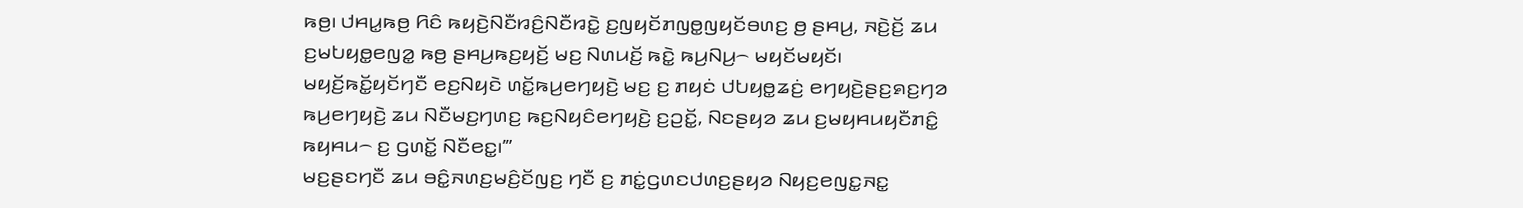ꤒꤥ꤬꤯ ꤓꤌꤣ꤭ꤒꤥ꤬ ꤖꤢꤨ ꤒꤟꤢꤧ꤬ꤡꤢꤪꤙꤢꤨ꤬ꤡꤢꤪꤙꤢꤧ꤭ ꤢ꤬ꤜꤟꤢꤩꤊꤜꤥ꤭ꤜꤟꤢꤩꤋꤛꤢ꤬ ꤥ꤬ ꤔꤌꤣ꤬, ꤏꤢꤧ꤬ꤢꤩ꤬ ꤘꤣ ꤢ꤬ꤗꤝꤟꤥ꤭ꤕꤜꤤ꤭ ꤒꤥ꤬ ꤔꤌꤣ꤬ꤒꤢ꤬ꤟꤢꤩ꤬ ꤗꤢ꤬ ꤡꤛꤣꤢꤩ꤬ ꤒꤢꤧ꤭ ꤒꤣ꤬ꤡꤣ꤬꤮ ꤗꤟꤢꤩꤗꤟꤢꤩ꤯ ꤗꤟꤢꤩ꤬ꤒꤢꤩ꤭ꤟꤢꤩꤚꤢꤪ ꤕꤢ꤬ꤡꤟꤢꤧ ꤛꤢꤩ꤭ꤒꤣ꤬ꤕꤚꤟꤢꤧ꤬ ꤗꤢ꤬ ꤢ꤬ ꤊꤟꤢꤦ ꤓꤝꤟꤥ꤭ꤘꤢꤦ꤬ ꤕꤚꤟꤢꤧ꤬ꤔꤢ꤬ꤎꤢ꤬ꤚꤤ ꤒꤣ꤬ꤕꤚꤟꤢꤧ꤬ ꤘꤣ ꤡꤢꤪꤗꤢ꤬ꤚꤛꤢ꤬ ꤒꤢ꤬ꤡꤟꤢꤨꤕꤚꤟꤢꤧ꤬ ꤢ꤬ꤑꤢꤩ꤭, ꤡꤢꤔꤟꤤ ꤘꤣ ꤢ꤬ꤗꤟꤌꤣꤟꤢꤪꤊꤢꤨ꤭ ꤒꤟꤌꤣ꤮ ꤢ꤬ ꤞꤛꤢꤩ꤭ ꤡꤢꤪꤕꤢ꤭꤯’”
ꤗꤢ꤬ꤔꤢꤚꤢꤪ ꤘꤣ ꤋꤢꤨ꤭ꤏꤛꤢ꤬ꤗꤢꤨ꤬ꤢꤩꤜꤢ꤬ ꤚꤢꤪ ꤢ꤬ ꤊꤢꤦ꤭ꤞꤛꤢꤓꤛꤢ꤬ꤔꤟꤤ ꤡꤟꤢ꤬ꤕꤜꤢ꤭ꤏꤢ꤭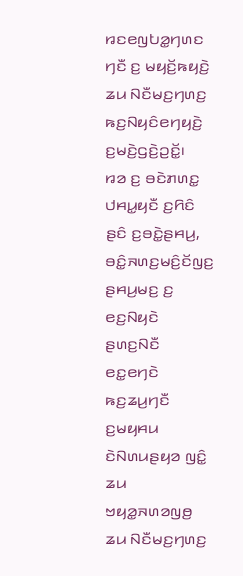ꤙꤢꤕꤜꤝꤤ꤭ꤚꤛꤢ ꤚꤢꤪ ꤢ꤬ ꤗꤟꤢꤩ꤬ꤒꤟꤢꤧ꤬ ꤘꤣ ꤡꤢꤪꤗꤢ꤬ꤚꤛꤢ꤬ ꤒꤢ꤬ꤡꤟꤢꤨꤕꤚꤟꤢꤧ꤬ ꤢ꤬ꤗꤢꤧ꤬ꤞꤢꤧ꤬ꤑꤢꤩ꤭꤯
ꤙꤤ ꤢ꤬ ꤋꤢꤧꤊꤛꤢ꤭ ꤓꤌꤣ꤭ꤟꤢꤪ ꤢ꤬ꤖꤢꤨ ꤔꤢꤨ ꤢ꤬ꤋꤢꤧ꤭ꤔꤌꤣ꤬, ꤋꤢꤨ꤭ꤏꤛꤢ꤬ꤗꤢꤨ꤬ꤢꤩꤜꤢ꤬ ꤔꤌꤣ꤬ꤗꤢ꤬ ꤢ꤬ ꤕꤢ꤬ꤡꤟꤢꤧ ꤔꤛꤢ꤬ꤡꤢꤪ ꤕꤢ꤭ꤕꤚꤢꤧ ꤒꤢ꤬ꤘꤣ꤬ꤚꤢꤪ ꤢ꤬ꤗꤟꤌꤣ ꤢꤧꤡꤛꤣꤔꤟꤤ ꤜꤢꤨ꤭ ꤘꤣ ꤠꤟꤤ꤭ꤏꤛꤤꤜꤥ꤬ ꤘꤣ ꤡꤢꤪꤗꤢ꤬ꤚꤛꤢ꤬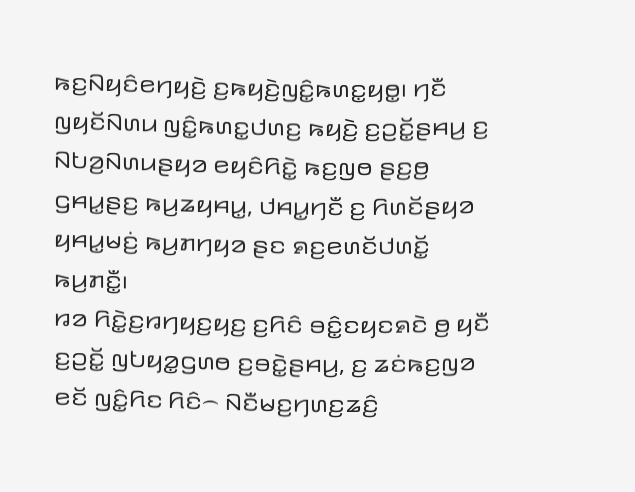ꤒꤢ꤬ꤡꤟꤢꤨꤕꤚꤟꤢꤧ꤬ ꤢ꤬ꤒꤟꤢꤧ꤬ꤜꤢꤨ꤭ꤒꤛꤢ꤭ꤟꤥ꤭꤯ ꤚꤢꤪ ꤜꤟꤢꤩꤡꤛꤣ ꤜꤢꤨ꤭ꤒꤛꤢ꤭ꤓꤛꤢ꤬ ꤒꤟꤢꤧ꤬ ꤢ꤬ꤑꤢꤩ꤭ꤔꤌꤣ꤬ ꤢ꤬ ꤡꤝꤤ꤬ꤡꤛꤣꤔꤟꤤ ꤕꤟꤢꤨꤖꤢꤧ꤭ ꤒꤢ꤬ꤜꤥ ꤔꤢ꤬ꤥ꤬ ꤞꤌꤣ꤭ꤔꤢ꤬ ꤒꤣ꤬ꤘꤟꤌꤣ꤭, ꤓꤌꤣ꤭ꤚꤢꤪ ꤢ꤬ ꤖꤛꤢꤩꤔꤟꤤ ꤟꤌꤣ꤭ꤗꤢꤦ꤬ ꤒꤣ꤬ꤊꤚꤟꤤ ꤔꤢ ꤎꤢ꤬ꤕꤛꤢꤩꤓꤛꤢꤩ꤭ ꤒꤣ꤬ꤊꤢꤪ꤭꤯
ꤙꤤ ꤖꤢꤧ꤭ꤢ꤬ꤙꤚꤟꤢ꤬ꤟꤢ꤬ ꤢ꤬ꤖꤢꤨ ꤋꤢꤨ꤭ꤢꤟꤢꤎꤢꤧ ꤥ꤬ ꤟꤢꤪ ꤢ꤬ꤑꤢꤩ꤭ ꤜꤝꤟꤤ꤭ꤞꤛꤥ ꤢ꤬ꤋꤢꤧ꤭ꤔꤌꤣ꤬, ꤢ꤬ ꤘꤢꤦꤒꤢ꤬ꤜꤤ ꤕꤢꤩ ꤜꤢꤨ꤭ꤖꤢ ꤖꤢꤨ꤮ ꤡꤢꤪꤗꤢ꤬ꤚꤛꤢ꤬ꤘꤢꤨ꤬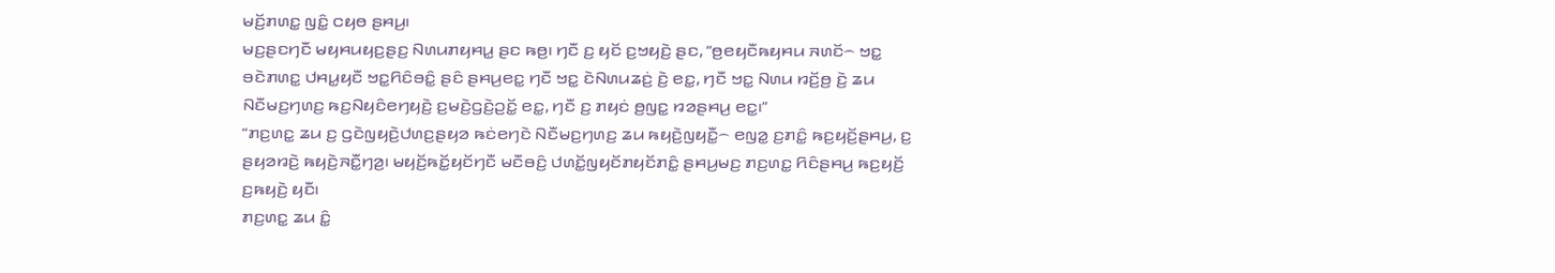ꤗꤢꤩ꤬ꤊꤛꤢ꤭ ꤜꤢꤨ꤭ ꤍꤟꤥ ꤔꤌꤣ꤬꤯
ꤗꤢ꤬ꤔꤢꤚꤢꤪ ꤗꤟꤌꤣꤟꤢ꤬ꤔꤢ꤬ ꤡꤛꤣꤊꤟꤌꤣ꤭ ꤔꤢ ꤒꤥ꤬꤯ ꤚꤢꤪ ꤢ꤬ ꤟꤢꤩ ꤢ꤬ꤠꤟꤢꤧ꤬ ꤔꤢ, “ꤥ꤬ꤕꤟꤢꤪꤒꤟꤌꤣ ꤏꤛꤢꤩ꤮ ꤠꤢ꤭ ꤋꤢꤧꤊꤛꤢ꤭ ꤓꤌꤣ꤭ꤟꤢꤪ ꤠꤢ꤭ꤖꤢꤨꤋꤢꤨ꤭ ꤔꤢꤨ ꤔꤌꤣ꤬ꤕꤢ꤭ ꤚꤢꤪ ꤠꤢ꤭ ꤢꤧꤡꤛꤣꤘꤢꤦ꤬ ꤢꤧ꤬ ꤕꤢ꤭, ꤚꤢꤪ ꤠꤢ꤭ ꤡꤛꤣ ꤙꤢꤩ꤬ꤥ꤬ ꤢꤧ꤬ ꤘꤣ ꤡꤢꤪꤗꤢ꤬ꤚꤛꤢ꤬ ꤒꤢ꤬ꤡꤟꤢꤨꤕꤚꤟꤢꤧ꤬ ꤢ꤬ꤗꤢꤧ꤬ꤞꤢꤧ꤬ꤑꤢꤩ꤭ ꤕꤢ꤭, ꤚꤢꤪ ꤢ꤬ ꤊꤟꤢꤦ ꤥ꤬ꤜꤢ꤭ ꤙꤤꤔꤌꤣ꤬ ꤕꤢ꤭꤯”
“ꤊꤢ꤬ꤛꤢ꤭ ꤘꤣ ꤢ꤬ ꤞꤢꤧꤜꤟꤢꤧ꤬ꤓꤛꤢ꤬ꤔꤟꤤ ꤒꤢꤦꤕꤚꤢꤧ ꤡꤢꤪꤗꤢ꤬ꤚꤛꤢ꤬ ꤘꤣ ꤒꤟꤢꤧ꤬ꤜꤟꤢꤪ꤭꤮ ꤕꤜꤤ꤭ ꤢ꤬ꤊꤢꤨ꤭ ꤒꤢ꤬ꤟꤢꤩ꤬ꤔꤌꤣ꤬, ꤢ꤬ ꤔꤟꤤꤙꤢꤧ꤬ ꤒꤟꤢꤧ꤬ꤏꤢꤪ꤭ꤚꤤ꤬꤯ ꤗꤟꤢꤩ꤬ꤒꤢꤩ꤭ꤟꤢꤩꤚꤢꤪ ꤗꤢꤪꤋꤢꤨ꤬ ꤓꤛꤢꤩ꤭ꤜꤟꤢꤩꤊꤟꤢꤩꤊꤢꤨ꤭ ꤔꤌꤣ꤬ꤗꤢ꤬ ꤊꤢ꤬ꤛꤢ꤭ ꤖꤢꤨꤔꤌꤣ꤬ ꤒꤢ꤬ꤟꤢꤩ꤬ ꤢ꤬ꤒꤟꤢꤧ꤬ ꤟꤢꤪ꤯
ꤊꤢ꤬ꤛꤢ꤭ ꤘꤣ ꤢꤨ꤭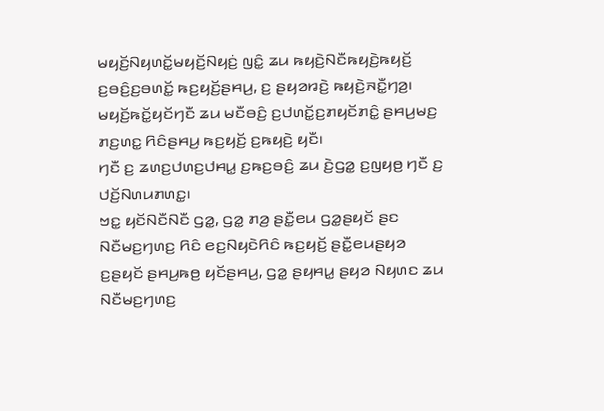ꤗꤟꤢꤩ꤬ꤡꤟꤛꤢꤩ꤭ꤗꤟꤢꤩ꤬ꤡꤟꤢꤦ꤬ ꤜꤢꤨ꤭ ꤘꤣ ꤒꤟꤢꤧ꤬ꤡꤢꤪꤒꤟꤢꤧ꤬ꤒꤟꤢꤩ꤬ ꤢ꤬ꤋꤢꤨ꤬ꤢ꤬ꤋꤛꤢꤩ꤭ ꤒꤢ꤬ꤟꤢꤩ꤬ꤔꤌꤣ꤬, ꤢ꤬ ꤔꤟꤤꤙꤢꤧ꤬ ꤒꤟꤢꤧ꤬ꤏꤢꤪ꤭ꤚꤤ꤬꤯ ꤗꤟꤢꤩ꤬ꤒꤢꤩ꤭ꤟꤢꤩꤚꤢꤪ ꤘꤣ ꤗꤢꤪꤋꤢꤨ꤬ ꤢ꤬ꤓꤛꤢꤩ꤭ꤢ꤬ꤊꤟꤢꤩꤊꤢꤨ꤭ ꤔꤌꤣ꤬ꤗꤢ꤬ ꤊꤢ꤬ꤛꤢ꤭ ꤖꤢꤨꤔꤌꤣ꤬ ꤒꤢ꤬ꤟꤢꤩ꤬ ꤢ꤬ꤒꤟꤢꤧ꤬ ꤟꤢꤪ꤯
ꤚꤢꤪ ꤢ꤬ ꤘꤛꤢ꤬ꤓꤛꤢ꤬ꤓꤌꤣ꤭ ꤢ꤬ꤒꤢ꤬ꤋꤢꤨ꤬ ꤘꤣ ꤢꤧ꤬ꤞꤤ꤭ ꤢ꤬ꤜꤟꤥ꤬ ꤚꤢꤪ ꤢ꤬ ꤓꤢꤩ꤬ꤡꤛꤣꤊꤛꤢ꤭꤯
ꤠꤢ꤭ ꤟꤢꤩꤡꤢꤪꤡꤢꤪ ꤞꤤ꤭, ꤞꤤ꤭ ꤊꤤ꤬ ꤔꤢꤪ꤭ꤕꤣ ꤞꤤ꤭ꤔꤟꤢꤩ ꤔꤢ ꤡꤢꤪꤗꤢ꤬ꤚꤛꤢ꤬ ꤖꤢꤨ ꤕꤢ꤬ꤡꤟꤢꤧꤖꤢꤨ ꤒꤢ꤬ꤟꤢꤩ꤬ ꤔꤢꤪ꤭ꤕꤣꤔꤟꤤ ꤢ꤬ꤔꤟꤢꤩ ꤔꤌꤣ꤬ꤒꤥ꤬ ꤟꤢꤩꤔꤌꤣ꤬, ꤞꤤ꤭ ꤔꤟꤌꤣ꤭ ꤔꤟꤤ ꤡꤟꤛꤢ ꤘꤣ ꤡꤢꤪꤗꤢ꤬ꤚꤛꤢ꤬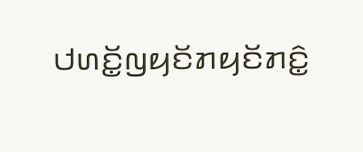ꤓꤛꤢꤩ꤭ꤜꤟꤢꤩꤊꤟꤢꤩꤊꤢꤨ꤭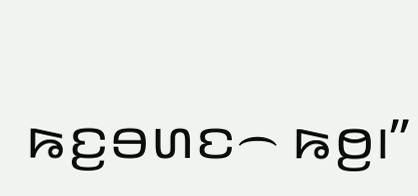ꤒꤢ꤬ꤋꤛꤢ꤮ ꤒꤥ꤬꤯”